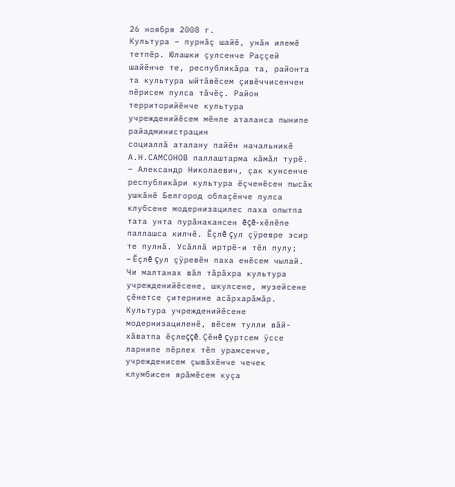26 ноября 2008 г.
Культура – пурнăç шайĕ, унăн илемĕ тетпĕр. Юлашки çулсенче Раççей шайĕнче те, республикăра та, районта та культура ыйтăвĕсем çивĕччисенчен пĕрисем пулса тăчĕç. Район территорийĕнче культура учрежденийĕсем мĕнле аталанса пынипе райадминистрацин
социаллă аталану пайĕн начальникĕ А.Н.САМСОНОВ паллаштарма кăмăл турĕ.
– Александр Николаевич, çак кунсенче республикăри культура ĕçченĕсен пысăк ушкăнĕ Белгород облаçĕнче пулса клубсене модернизацилес паха опытпа тата унта пурăнакансен ĕçĕ-хĕлĕпе паллашса килчĕ. Ĕçлĕ çул çÿревре эсир те пулнă. Усăллă иртрĕ-и тĕл пулу;
– Ĕçлĕ çул çÿревĕн паха енĕсем чылай. Чи малтанах вăл тăрăхра культура учрежденийĕсене, шкулсене, музейсене çĕнетсе çитернине асăрхарăмăр. Культура учрежденийĕсене модернизациленĕ, вĕсем тулли вăй-хăватпа ĕçлеççĕ. Çĕнĕ çуртсем ÿссе ларнипе пĕрлех тĕп урамсенче, учрежденисем çывăхĕнче чечек клумбисен ярăмĕсем куçа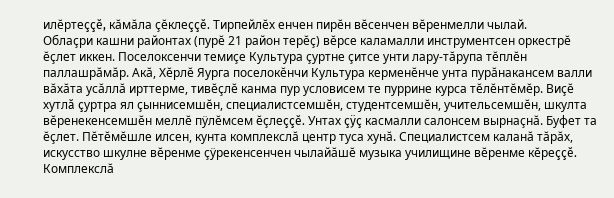илĕртеççĕ, кăмăла çĕклеççĕ. Тирпейлĕх енчен пирĕн вĕсенчен вĕренмелли чылай.
Облаçри кашни районтах (пурĕ 21 район терĕç) вĕрсе каламалли инструментсен оркестрĕ ĕçлет иккен. Поселоксенчи темиçе Культура çуртне çитсе унти лару-тăрупа тĕплĕн паллашрăмăр. Акă, Хĕрлĕ Яурга поселокĕнчи Культура керменĕнче унта пурăнакансем валли вăхăта усăллă ирттерме, тивĕçлĕ канма пур условисем те пуррине курса тĕлĕнтĕмĕр. Виçĕ хутлă çуртра ял çыннисемшĕн, специалистсемшĕн, студентсемшĕн, учительсемшĕн, шкулта вĕренекенсемшĕн меллĕ пÿлĕмсем ĕçлеççĕ. Унтах çÿç касмалли салонсем вырнаçнă. Буфет та ĕçлет. Пĕтĕмĕшле илсен, кунта комплекслă центр туса хунă. Специалистсем каланă тăрăх, искусство шкулне вĕренме çÿрекенсенчен чылайăшĕ музыка училищине вĕренме кĕреççĕ. Комплекслă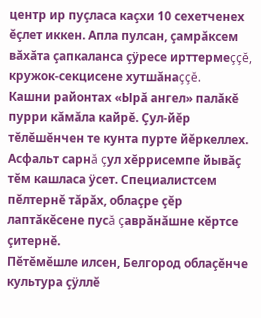центр ир пуçласа каçхи 10 сехетченех ĕçлет иккен. Апла пулсан, çамрăксем вăхăта çапкаланса çÿресе ирттермеççĕ, кружок-секцисене хутшăнаççĕ.
Кашни районтах «Ырă ангел» палăкĕ пурри кăмăла кайрĕ. Çул-йĕр тĕлĕшĕнчен те кунта пурте йĕркеллех. Асфальт сарнă çул хĕррисемпе йывăç тĕм кашласа ÿсет. Специалистсем пĕлтернĕ тăрăх, облаçре çĕр лаптăкĕсене пусă çаврăнăшне кĕртсе çитернĕ.
Пĕтĕмĕшле илсен, Белгород облаçĕнче культура çÿллĕ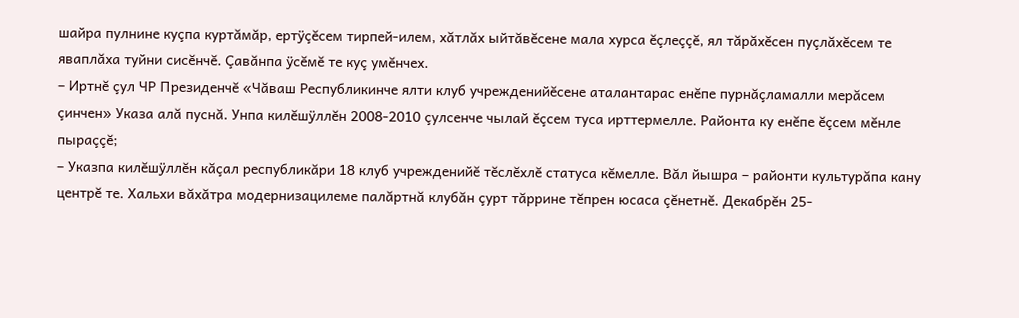шайра пулнине куçпа куртăмăр, ертÿçĕсем тирпей-илем, хăтлăх ыйтăвĕсене мала хурса ĕçлеççĕ, ял тăрăхĕсен пуçлăхĕсем те яваплăха туйни сисĕнчĕ. Çавăнпа ÿсĕмĕ те куç умĕнчех.
– Иртнĕ çул ЧР Президенчĕ «Чăваш Республикинче ялти клуб учрежденийĕсене аталантарас енĕпе пурнăçламалли мерăсем çинчен» Указа алă пуснă. Унпа килĕшÿллĕн 2008-2010 çулсенче чылай ĕçсем туса ирттермелле. Районта ку енĕпе ĕçсем мĕнле пыраççĕ;
– Указпа килĕшÿллĕн кăçал республикăри 18 клуб учрежденийĕ тĕслĕхлĕ статуса кĕмелле. Вăл йышра – районти культурăпа кану центрĕ те. Хальхи вăхăтра модернизацилеме палăртнă клубăн çурт тăррине тĕпрен юсаса çĕнетнĕ. Декабрĕн 25-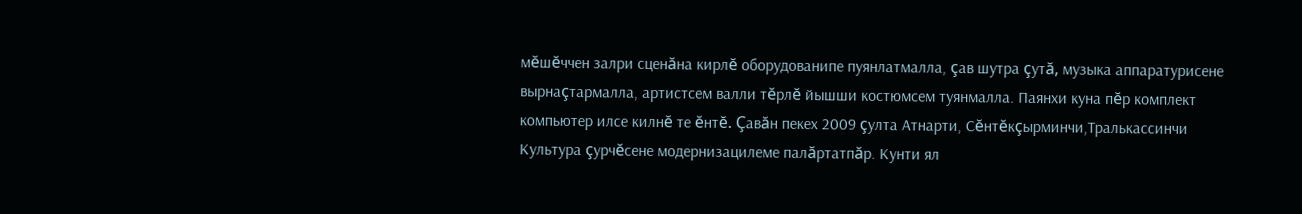мĕшĕччен залри сценăна кирлĕ оборудованипе пуянлатмалла, çав шутра çутă, музыка аппаратурисене вырнаçтармалла, артистсем валли тĕрлĕ йышши костюмсем туянмалла. Паянхи куна пĕр комплект компьютер илсе килнĕ те ĕнтĕ. Çавăн пекех 2009 çулта Атнарти, Сĕнтĕкçырминчи,Тралькассинчи Культура çурчĕсене модернизацилеме палăртатпăр. Кунти ял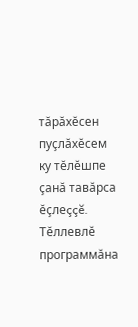тăрăхĕсен пуçлăхĕсем ку тĕлĕшпе çанă тавăрса ĕçлеççĕ. Тĕллевлĕ программăна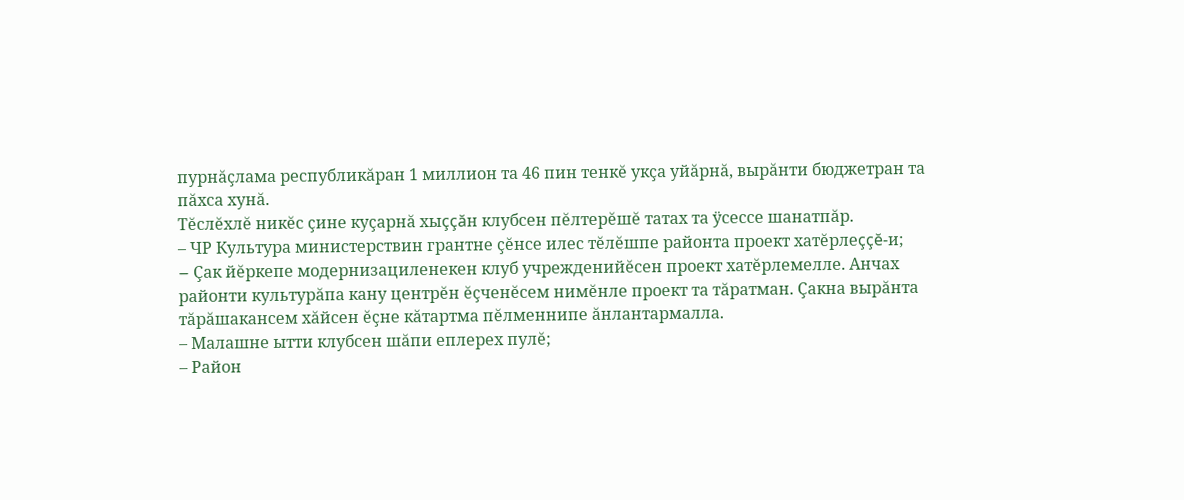пурнăçлама республикăран 1 миллион та 46 пин тенкĕ укçа уйăрнă, вырăнти бюджетран та пăхса хунă.
Тĕслĕхлĕ никĕс çине куçарнă хыççăн клубсен пĕлтерĕшĕ татах та ÿсессе шанатпăр.
– ЧР Культура министерствин грантне çĕнсе илес тĕлĕшпе районта проект хатĕрлеççĕ-и;
– Çак йĕркепе модернизациленекен клуб учрежденийĕсен проект хатĕрлемелле. Анчах районти культурăпа кану центрĕн ĕçченĕсем нимĕнле проект та тăратман. Çакна вырăнта тăрăшакансем хăйсен ĕçне кăтартма пĕлменнипе ăнлантармалла.
– Малашне ытти клубсен шăпи еплерех пулĕ;
– Район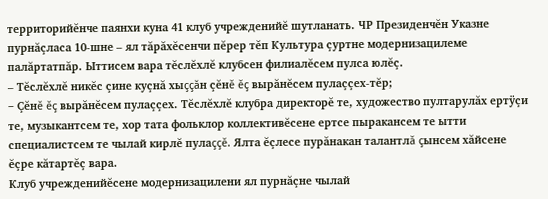территорийĕнче паянхи куна 41 клуб учрежденийĕ шутланать. ЧР Президенчĕн Указне пурнăçласа 10-шне – ял тăрăхĕсенчи пĕрер тĕп Культура çуртне модернизацилеме палăртатпăр. Ыттисем вара тĕслĕхлĕ клубсен филиалĕсем пулса юлĕç.
– Тĕслĕхлĕ никĕс çине куçнă хыççăн çĕнĕ ĕç вырăнĕсем пулаççех-тĕр;
– Çĕнĕ ĕç вырăнĕсем пулаççех. Тĕслĕхлĕ клубра директорĕ те, художество пултарулăх ертÿçи те, музыкантсем те, хор тата фольклор коллективĕсене ертсе пыракансем те ытти специалистсем те чылай кирлĕ пулаççĕ. Ялта ĕçлесе пурăнакан талантлă çынсем хăйсене ĕçре кăтартĕç вара.
Клуб учрежденийĕсене модернизацилени ял пурнăçне чылай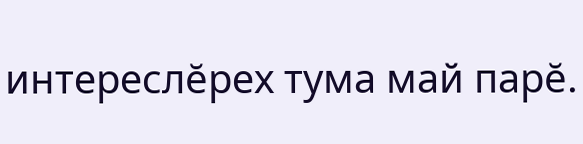интереслĕрех тума май парĕ.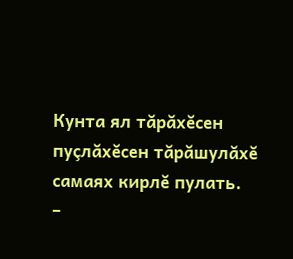Кунта ял тăрăхĕсен пуçлăхĕсен тăрăшулăхĕ самаях кирлĕ пулать.
–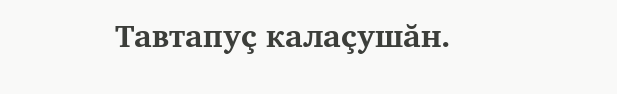Тавтапуç калаçушăн.